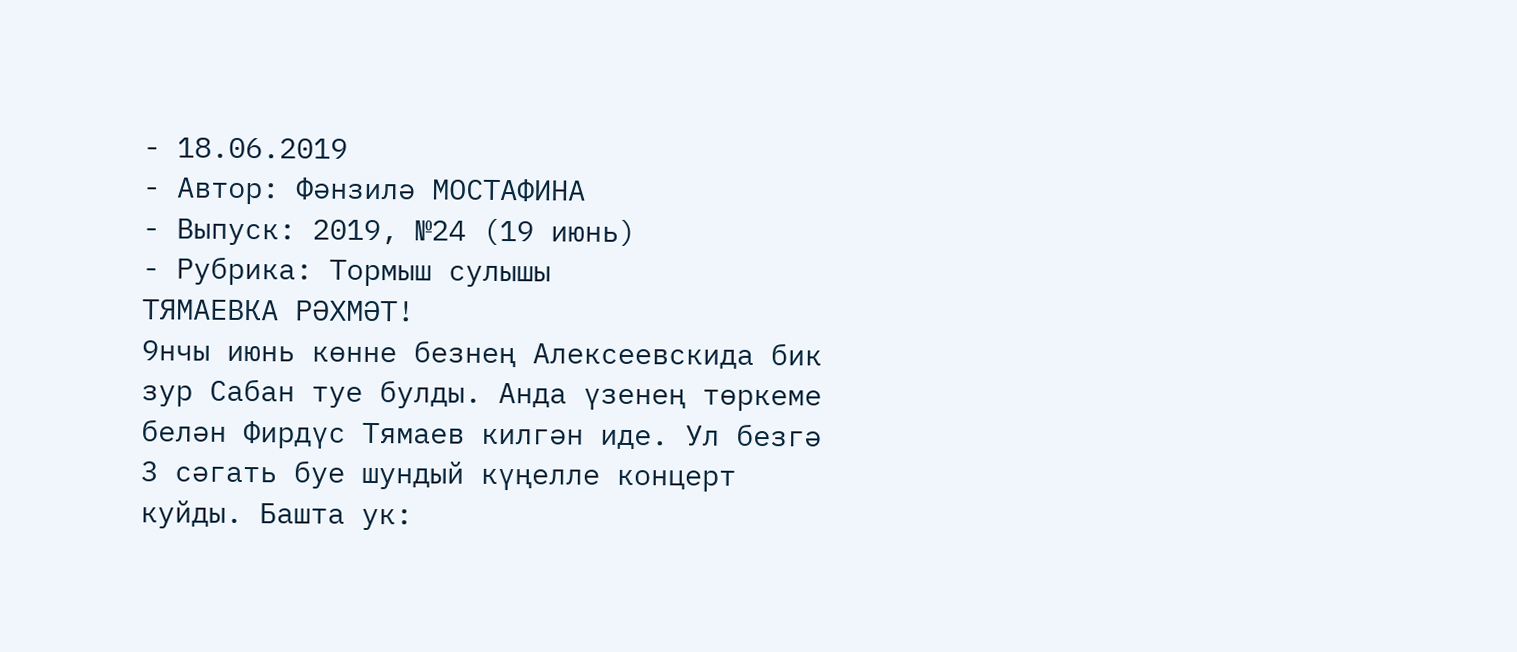- 18.06.2019
- Автор: Фәнзилә МОСТАФИНА
- Выпуск: 2019, №24 (19 июнь)
- Рубрика: Тормыш сулышы
ТЯМАЕВКА РӘХМӘТ!
9нчы июнь көнне безнең Алексеевскида бик зур Сабан туе булды. Анда үзенең төркеме белән Фирдүс Тямаев килгән иде. Ул безгә 3 сәгать буе шундый күңелле концерт куйды. Башта ук: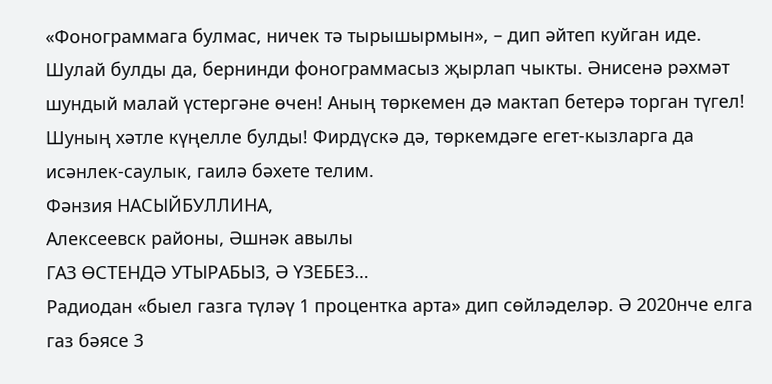«Фонограммага булмас, ничек тә тырышырмын», – дип әйтеп куйган иде. Шулай булды да, бернинди фонограммасыз җырлап чыкты. Әнисенә рәхмәт шундый малай үстергәне өчен! Аның төркемен дә мактап бетерә торган түгел! Шуның хәтле күңелле булды! Фирдүскә дә, төркемдәге егет-кызларга да исәнлек-саулык, гаилә бәхете телим.
Фәнзия НАСЫЙБУЛЛИНА,
Алексеевск районы, Әшнәк авылы
ГАЗ ӨСТЕНДӘ УТЫРАБЫЗ, Ә ҮЗЕБЕЗ…
Радиодан «быел газга түләү 1 процентка арта» дип сөйләделәр. Ә 2020нче елга газ бәясе 3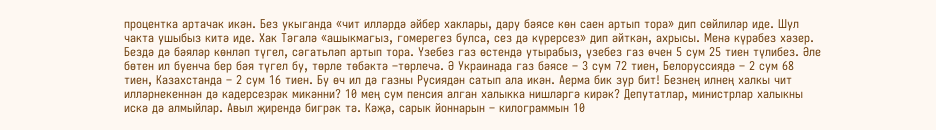процентка артачак икән. Без укыганда «чит илләрдә әйбер хаклары, дару бәясе көн саен артып тора» дип сөйлиләр иде. Шул чакта ушыбыз китә иде. Хак Тәгалә «ашыкмагыз, гомерегез булса, сез дә күрерсез» дип әйткән, ахрысы. Менә күрәбез хәзер. Бездә дә бәяләр көнләп түгел, сәгатьләп артып тора. Үзебез газ өстендә утырабыз, үзебез газ өчен 5 сум 25 тиен түлибез. Әле бөтен ил буенча бер бәя түгел бу, төрле төбәктә –төрлечә. Ә Украинада газ бәясе – 3 сум 72 тиен, Белоруссиядә – 2 сум 68 тиен, Казахстанда – 2 сум 16 тиен. Бу өч ил дә газны Русиядән сатып ала икән. Аерма бик зур бит! Безнең илнең халкы чит илләрнекеннән дә кадерсезрәк микәнни? 10 мең сум пенсия алган халыкка нишләргә кирәк? Депутатлар, министрлар халыкны искә дә алмыйлар. Авыл җирендә бигрәк тә. Кәҗә, сарык йоннарын – килограммын 10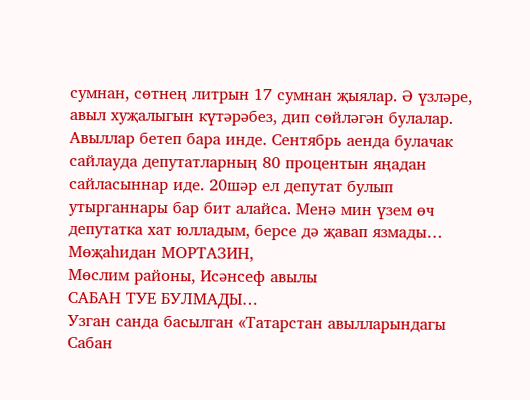сумнан, сөтнең литрын 17 сумнан җыялар. Ә үзләре, авыл хуҗалыгын күтәрәбез, дип сөйләгән булалар. Авыллар бетеп бара инде. Сентябрь аенда булачак сайлауда депутатларның 80 процентын яңадан сайласыннар иде. 20шәр ел депутат булып утырганнары бар бит алайса. Менә мин үзем өч депутатка хат юлладым, берсе дә җавап язмады…
Мөҗаһидан МОРТАЗИН,
Мөслим районы, Исәнсеф авылы
САБАН ТУЕ БУЛМАДЫ…
Узган санда басылган «Татарстан авылларындагы Сабан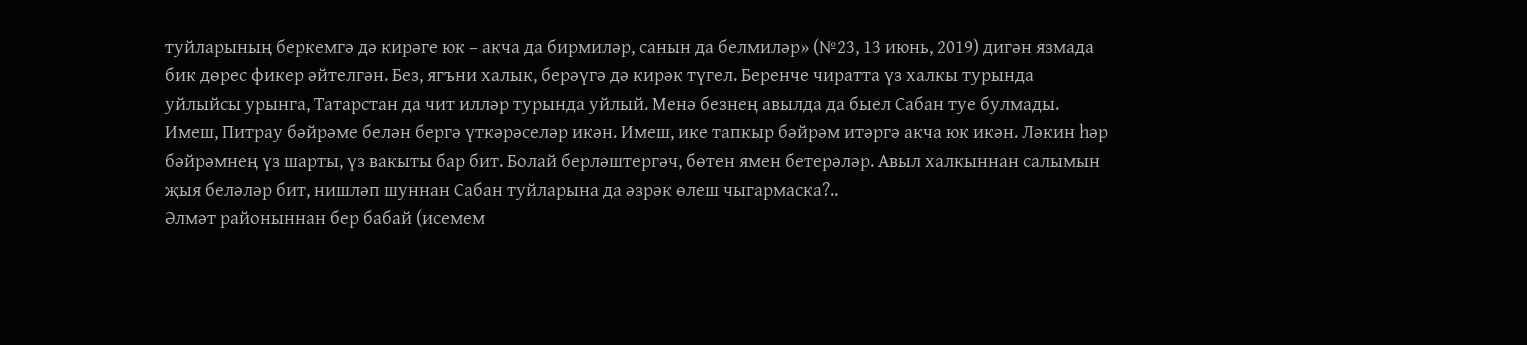туйларының беркемгә дә кирәге юк – акча да бирмиләр, санын да белмиләр» (№23, 13 июнь, 2019) дигән язмада бик дөрес фикер әйтелгән. Без, ягъни халык, берәүгә дә кирәк түгел. Беренче чиратта үз халкы турында уйлыйсы урынга, Татарстан да чит илләр турында уйлый. Менә безнең авылда да быел Сабан туе булмады. Имеш, Питрау бәйрәме белән бергә үткәрәселәр икән. Имеш, ике тапкыр бәйрәм итәргә акча юк икән. Ләкин һәр бәйрәмнең үз шарты, үз вакыты бар бит. Болай берләштергәч, бөтен ямен бетерәләр. Авыл халкыннан салымын җыя беләләр бит, нишләп шуннан Сабан туйларына да әзрәк өлеш чыгармаска?..
Әлмәт районыннан бер бабай (исемем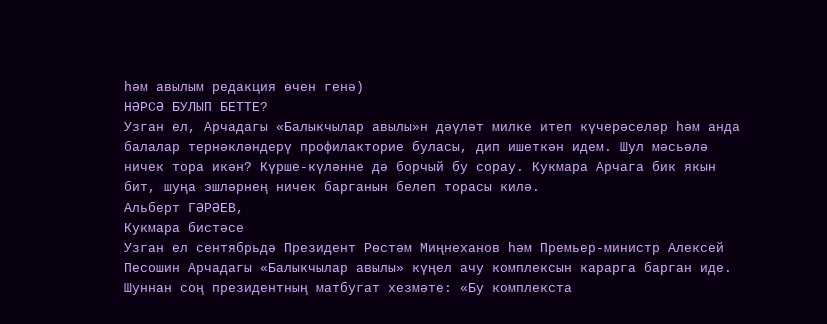һәм авылым редакция өчен генә)
НӘРСӘ БУЛЫП БЕТТЕ?
Узган ел, Арчадагы «Балыкчылар авылы»н дәүләт милке итеп күчерәселәр һәм анда балалар тернәкләндерү профилакторие буласы, дип ишеткән идем. Шул мәсьәлә ничек тора икән? Күрше-күләнне дә борчый бу сорау. Кукмара Арчага бик якын бит, шуңа эшләрнең ничек барганын белеп торасы килә.
Альберт ГӘРӘЕВ,
Кукмара бистәсе
Узган ел сентябрьдә Президент Рөстәм Миңнеханов һәм Премьер-министр Алексей Песошин Арчадагы «Балыкчылар авылы» күңел ачу комплексын карарга барган иде. Шуннан соң президентның матбугат хезмәте: «Бу комплекста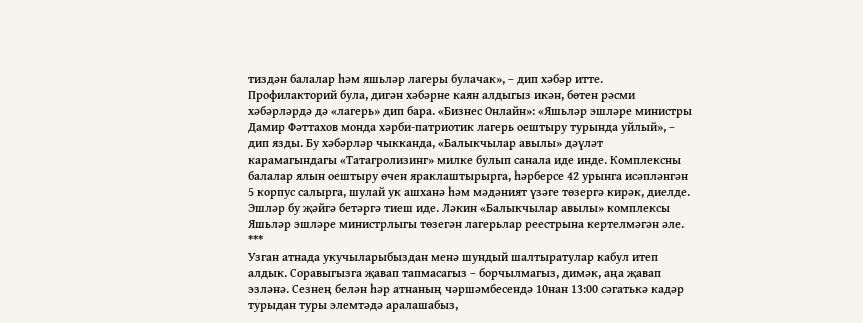тиздән балалар һәм яшьләр лагеры булачак», – дип хәбәр итте. Профилакторий була, дигән хәбәрне каян алдыгыз икән, бөтен рәсми хәбәрләрдә дә «лагерь» дип бара. «Бизнес Онлайн»: «Яшьләр эшләре министры Дамир Фәттахов монда хәрби-патриотик лагерь оештыру турында уйлый», – дип язды. Бу хәбәрләр чыкканда, «Балыкчылар авылы» дәүләт карамагындагы «Татагролизинг» милке булып санала иде инде. Комплексны балалар ялын оештыру өчен яраклаштырырга, һәрберсе 42 урынга исәпләнгән 5 корпус салырга, шулай ук ашханә һәм мәдәният үзәге төзергә кирәк, диелде. Эшләр бу җәйгә бетәргә тиеш иде. Ләкин «Балыкчылар авылы» комплексы Яшьләр эшләре министрлыгы төзегән лагерьлар реестрына кертелмәгән әле.
***
Узган атнада укучыларыбыздан менә шундый шалтыратулар кабул итеп алдык. Соравыгызга җавап тапмасагыз – борчылмагыз, димәк, аңа җавап эзләнә. Сезнең белән һәр атнаның чәршәмбесендә 10нан 13:00 сәгатькә кадәр турыдан туры элемтәдә аралашабыз,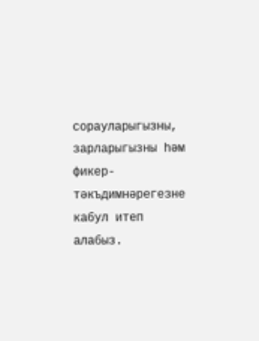сорауларыгызны, зарларыгызны һәм фикер-тәкъдимнәрегезне кабул итеп алабыз.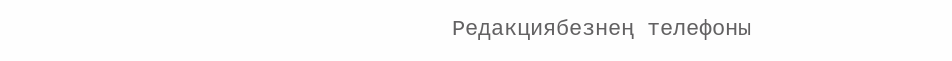Редакциябезнең телефоны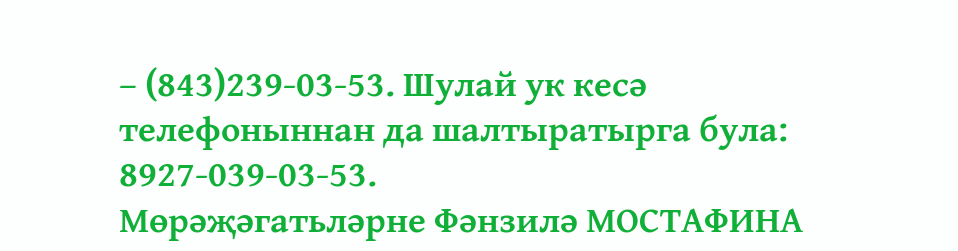– (843)239-03-53. Шулай ук кесә телефоныннан да шалтыратырга була: 8927-039-03-53.
Мөрәҗәгатьләрне Фәнзилә МОСТАФИНА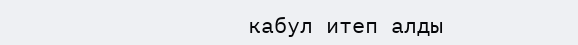кабул итеп алды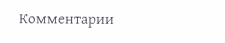Комментарии